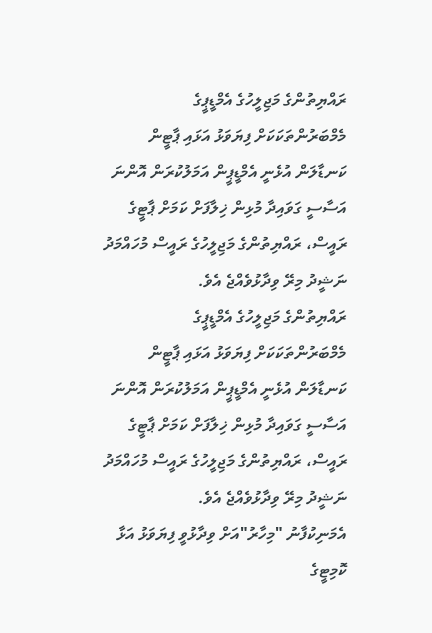ރައްޔިތުންގެ މަޖިލީހުގެ އެމްޑީޕީގެ މެމްބަރުންތަކަކަށް ފިޔަވަޅު އަޅައި ޕާޓީން ކަނޑާލަން އުޅެނީ އެމްޑީޕީން އަމަލުކުރަން އޮންނަ އަސާސީ ގަވައިދާ މުޅިން ޚިލާފަށް ކަމަށް ޕާޓީގެ ރައީސް، ރައްޔިތުންގެ މަޖިލީހުގެ ރައީސް މުހައްމަދު ނަޝީދު މިރޭ ވިދާޅުވެއްޖެ އެވެ.
ރައްޔިތުންގެ މަޖިލީހުގެ އެމްޑީޕީގެ މެމްބަރުންތަކަކަށް ފިޔަވަޅު އަޅައި ޕާޓީން ކަނޑާލަން އުޅެނީ އެމްޑީޕީން އަމަލުކުރަން އޮންނަ އަސާސީ ގަވައިދާ މުޅިން ޚިލާފަށް ކަމަށް ޕާޓީގެ ރައީސް، ރައްޔިތުންގެ މަޖިލީހުގެ ރައީސް މުހައްމަދު ނަޝީދު މިރޭ ވިދާޅުވެއްޖެ އެވެ.
އެމަނިކުފާނު "މިހާރު"އަށް ވިދާޅުވީ ފިޔަވަޅު އަޅާ ކޮމިޓީގެ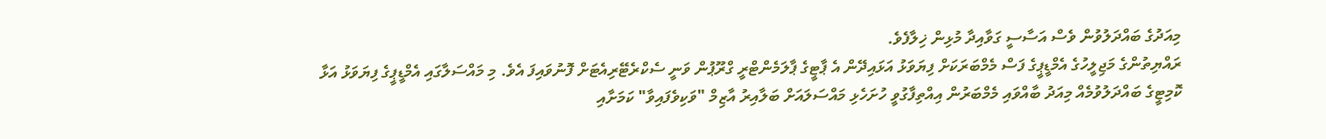މިއަދުގެ ބައްދަލުވުން ވެސް އަސާސީ ގަވާއިދާ މުޅިން ޚިލާފެވެ.
ރައްޔިތުންގެ މަޖިލީހުގެ އެމްޑީޕީގެ ފަސް މެމްބަރަކަށް ފިޔަވަޅު އަޅައިދޭން އެ ޕާޓީގެ ޕާލަމެންޓްރީ ގްރޫޕުން ވަނީ ސެކްރެޓޭރިއެޓަށް ފޮނުވައިފަ އެވެ. މި މައްސަލާގައި އެމްޑީޕީގެ ފިޔަވަޅު އަޅާ ކޮމިޓީގެ ބައްދަލުވުމެއް މިއަދު ބާއްވައި މެމްބަރުން އިއްތިފާގުވީ ހުށަހެޅި މައްސަލައަށް ބަލާއިރު އާޒިމް "ވަކިވެފައިވާ" ކަމަށާއި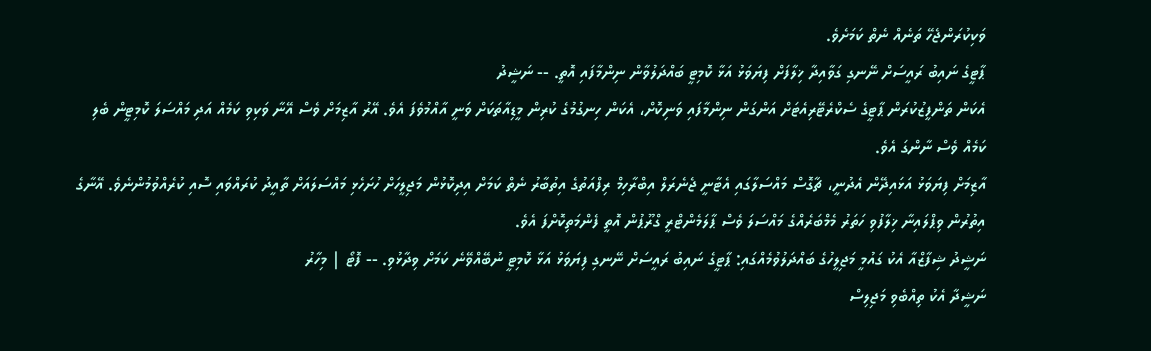ވަކިކުރަންޖެހޭ ތަނެއް ނެތް ކަމަށެވެ.
ޕާޓީގެ ނައިބު ރައީސަށް ނޭނގި ގަވާއިދާ ޚިލާފަށް ފިޔަވަޅު އަޅާ ކޮމިޓީ ބައްދަލުވާން ނިންމާފައި އޮތީ. -- ނަޝީދު
އެކަން ތަންފީޒުކުރަން ޕާޓީގެ ސެކްރެޓޭރިއެޓަށް އަންގަން ނިންމާފައި ވަނިކޮށް، އެކަން ހިނގުމުގެ ކުރިން މީޑިއާތަކަށް ވަނީ އާއްމުވެފަ އެވެ. އޭރު އާޒިމަށް ވެސް އޭނާ ވަކިވި ކަމެއް އަދި މައްސަލަ ކޮމިޓީން ބެލި ކަމެއް ވެސް ނާންގަ އެވެ.
އާޒިމަށް ފިޔަވަޅު އަޅައިދޭން އެދުނީ، ޗާގޮސް މައްސަލާގައި އެޓާނީ ޖެނެރަލް އިބްރާހިމް ރިފްއަތުގެ އިތުބާރު ނެތް ކަމަށް އިދިކޮޅުން މަޖިލީހަށް ހުށަހެޅި މައްސަލައަށް ތާއީދު ކުރައްވައި ސޮއި ކުރެއްވުމުންނެވެ. އޭނާގެ އިތުރުން ވިޕްލައިނާ ޚިލާފުވި ހަތަރު މެމްބަރެއްގެ މައްސަލަ ވެސް ޕާލަމެންޓްރީ ގްރޫޕުން އޮތީ ފެންމަތިކޮށްފަ އެވެ.
ނަޝީދު ޝިފާޒްއާ އެކު ގައުމީ މަޖިލީހުގެ ބައްދަލުވުމެއްގައި: ޕާޓީގެ ނައިބު ރައީސަށް ނޭނގި ފިޔަވަޅު އަޅާ ކޮމިޓީ ނުބޭއްވޭނެ ކަމަށް ވިދާޅުވި. -- ފޮޓޯ | މިހާރު
ނަޝީދާ އެކު ތިއްބެވި މަޖިލިސް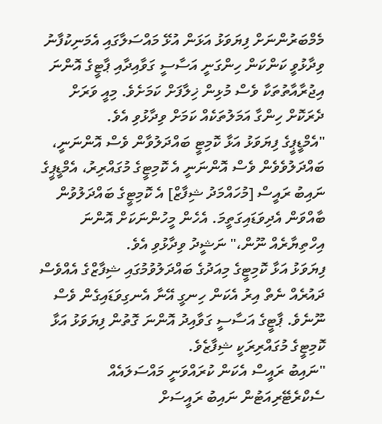މެމްބަރުންނަށް ފިޔަވަޅު އަޅަން އުޅޭ މައްސަލާގައި އެމަނިކުފާނު ވިދާޅުވީ ކަންކަން ހިންގަނީ އަސާސީ ގަވާއިދާއި ޕާޓީގެ އޮންނަ އިޖުރާއާތުތަކާ ވެސް މުޅިން ޚިލާފަށް ކަމަށެވެ. މިއީ ވަރަށް ދެރަކޮށް ހިންގާ އަމަލުތަކެއް ކަމަށް ވިދާޅުވި އެވެ.
"އެމްޑީޕީގެ ފިޔަވަޅު އަޅާ ކޮމިޓީ ބައްދަލުވާން ވެސް އޮންނަނީ، ބައްދަލުވެވެން ވެސް އޮންނަނީ އެ ކޮމިޓީގެ މުގައްރިރު، އެމްޑީޕީގެ ނައިބު ރައީސް [މުހައްމަދު ޝިފާޒް] އެ ކޮމިޓީގެ ބައްދަލުވުން ބާއްވަން އެދިވަޑައިގަތީމަ. އެހެން މީހުންނަކަށް އޮންނަ އިހްތިޔާރެއް ނޫން،" ނަޝީދު ވިދާޅުވި އެވެ.
ފިޔަވަޅު އަޅާ ކޮމިޓީގެ މިއަދުގެ ބައްދަލުވުމުގައި ޝިފާޒްގެ އެއްވެސް ދައުރެއް ނެތް އިރު އެކަން ހިނގީ އޭނާ އެނގިވަޑައިގެން ވެސް ނޫނެވެ. ޕާޓީގެ އަސާސީ ގަވާއިދު އޮންނަ ގޮތުން ފިޔަވަޅު އަޅާ ކޮމިޓީގެ މުގައްރިރަކީ ޝިފާޒެވެ.
"ނައިބު ރައީސް އެކަން ކުރައްވަނީ މައްސަލައެއް ސެކްރެޓޭރިއަޓުން ނައިބު ރައީސަށް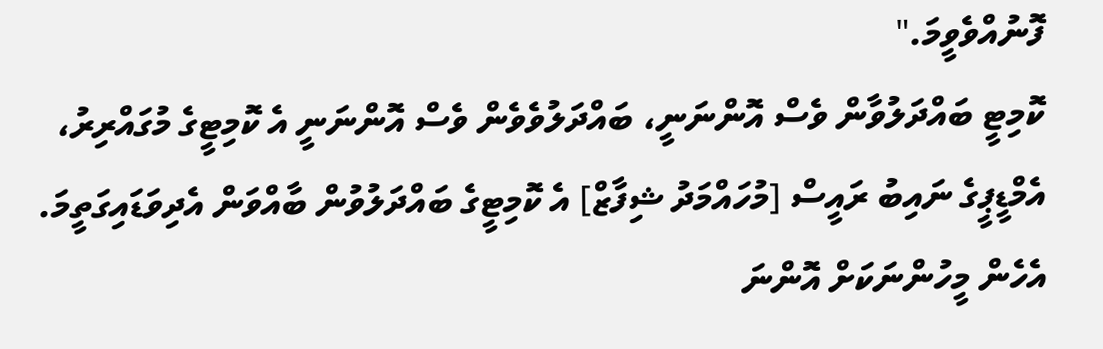ފޮނުއްވެވީމަ."
ކޮމިޓީ ބައްދަލުވާން ވެސް އޮންނަނީ، ބައްދަލުވެވެން ވެސް އޮންނަނީ އެ ކޮމިޓީގެ މުގައްރިރު، އެމްޑީޕީގެ ނައިބު ރައީސް [މުހައްމަދު ޝިފާޒް] އެ ކޮމިޓީގެ ބައްދަލުވުން ބާއްވަން އެދިވަޑައިގަތީމަ. އެހެން މީހުންނަކަށް އޮންނަ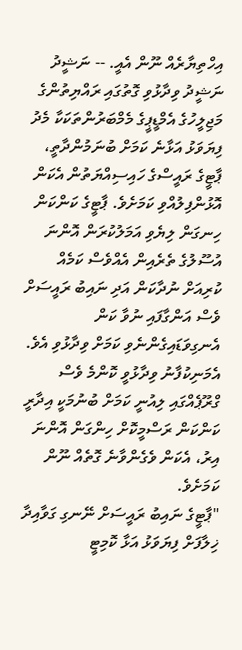އިހްތިޔާރެއް ނޫން އެއީ. -- ނަޝީދު
ނަޝީދު ވިދާޅުވި ގޮތުގައި ރައްޔިތުންގެ މަޖިލީހުގެ އެމްޑީޕީގެ މެމްބަރުންތަކަކާ މެދު ފިޔަވަޅު އަޅާނެ ކަމަށް ބުނަމުންދާތީ، ޕާޓީގެ ރައީސްގެ ހައިސިއްޔަތުން އެކަން އޮޅުންފިލުއްވި ކަމަށެވެ. ޕާޓީގެ ކަންކަން ހިނގަން ލިޔެވި އަމަލުކުރަން އޮންނަ އުސޫލުގެ ތެރެއިން އެއްވެސް ކަމެއް ކުރިއަށް ނުދާކަން އަދި ނައިބު ރައީސަށް ވެސް އަންގާފައި ނުވާ ކަން އެނގިވަޑައިގެންނެވި ކަމަށް ވިދާޅުވި އެވެ.
އެމަނިކުފާނު ވިދާޅުވީ ކޮންމެ ވެސް ގްރޫޕެއްގައި ލިއުނީ ކަމަށް ބުނުމަކީ އިދާރީ ކަންކަން ރަސްމީކޮށް ހިންގަން އޮންނަ އިރު، އެކަން ވެގެންވާނެ ގޮތެއް ނޫން ކަމަށެވެ.
"ޕާޓީގެ ނައިބު ރައީސަށް ނޭނގި ގަވާއިދާ ޚިލާފަށް ފިޔަވަޅު އަޅާ ކޮމިޓީ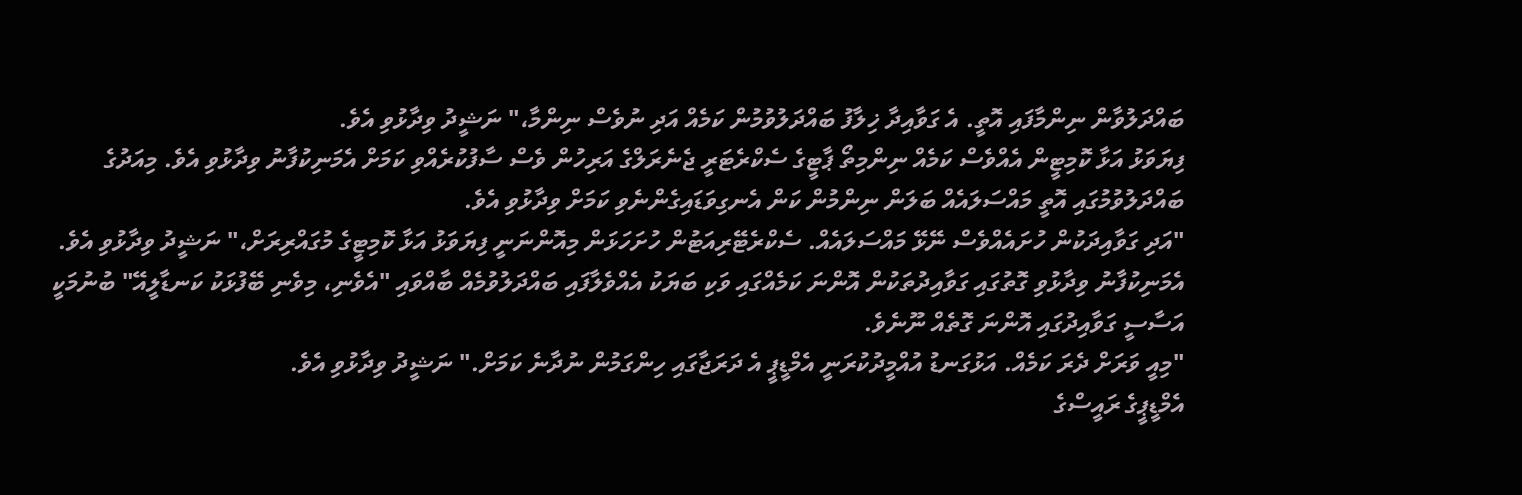ބައްދަލުވާން ނިންމާފައި އޮތީ. އެ ގަވާއިދާ ޚިލާފު ބައްދަލުވުމުން ކަމެއް އަދި ނުވެސް ނިންމާ،" ނަޝީދު ވިދާޅުވި އެވެ.
ފިޔަވަޅު އަޅާ ކޮމިޓީން އެއްވެސް ކަމެއް ނިންމިތޯ ޕާޓީގެ ސެކްރެޓަރީ ޖެނެރަލްގެ އަރިހުން ވެސް ސާފުކުރެއްވި ކަމަށް އެމަނިކުފާނު ވިދާޅުވި އެވެ. މިއަދުގެ ބައްދަލުވުމުގައި އޮތީ މައްސަލައެއް ބަލަން ނިންމުން ކަން އެނގިވަޑައިގެންނެވި ކަމަށް ވިދާޅުވި އެވެ.
"އަދި ގަވާއިދަކުން ހުށައެއްވެސް ނޭޅޭ މައްސަލައެއް. ސެކްރެޓޭރިއަޓުން ހުށަހަޅަން މިއޮންނަނީ ފިޔަވަޅު އަޅާ ކޮމިޓީގެ މުގައްރިރަށް،" ނަޝީދު ވިދާޅުވި އެވެ.
އެމަނިކުފާނު ވިދާޅުވި ގޮތުގައި ގަވާއިދުތަކުން އޮންނަ ކަމެއްގައި ވަކި ބަޔަކު އެއްވެލާފައި ބައްދަލުވުމެއް ބާއްވައި "އެވެނި، މިވެނި ބޭފުޅަކު ކަނޑާލީއޭ" ބުނުމަކީ އަސާސީ ގަވާއިދުގައި އޮންނަ ގޮތެއް ނޫނެވެ.
"މިއީ ވަރަށް ދެރަ ކަމެއް. އަޅުގަނޑު އުއްމީދުކުރަނީ އެމްޑީޕީ އެ ދަރަޖާގައި ހިންގަމުން ނުދާނެ ކަމަށް." ނަޝީދު ވިދާޅުވި އެވެ.
އެމްޑީޕީގެ ރައީސްގެ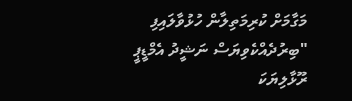މަގާމަށް ކުރިމަތިލާން ހުޅުވާލައިފި
"ބިރުދެއްކެވިޔަސް ނަޝީދު އެމްޑީޕީ ރޫޅާލިޔަކަ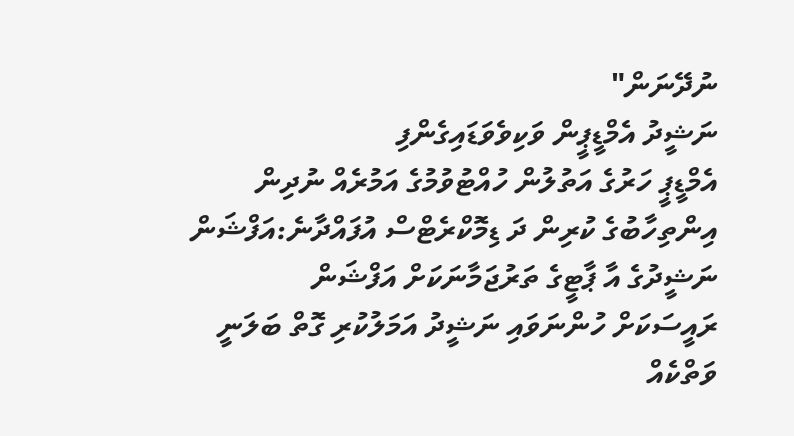ނުދޭނަން"
ނަޝީދު އެމްޑީޕީން ވަކިވެވަޑައިގެންފި
އެމްޑީޕީ ހަރުގެ އަތުލުން ހުއްޓުވުމުގެ އަމުރެއް ނުދިން
އިންތިހާބުގެ ކުރިން ދަ ޑިމޮކްރެޓްސް އުފައްދާނެ:އަފްޝަން
ނަޝީދުގެ އާ ޕާޓީގެ ތަރުޖަމާނަކަށް އަފްޝަން
ރައީސަކަށް ހުންނަވައި ނަޝީދު އަމަލުކުރި ގޮތް ބަލަނީ
ވަތްކެއް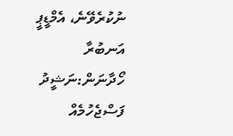ނުކުރެވޭނެ، އެމްޑީޕީ އަނބުރާ ހޯދާނަން:ނަޝީދު
ފަސްޖެހުމެއް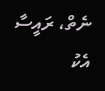ނެތް، ރައީސާ އެކު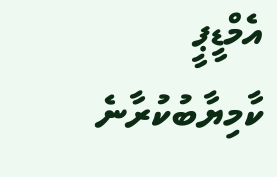އެމްޑީޕީ ކާމިޔާބުކުރާނެ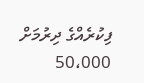ފިކުރެއްގެ ދިރުމަށް 50،000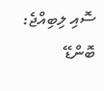ސޮއި ލިބިއްޖެ: ބޮންޑޭ